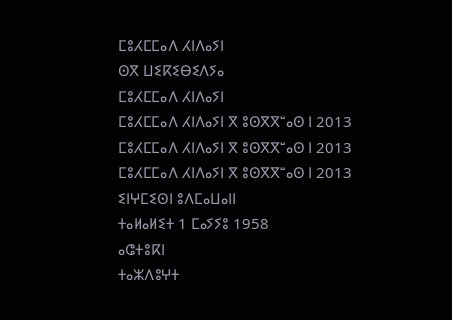ⵎⵓⵃⵎⵎⴰⴷ ⵃⵏⴷⴰⵢⵏ
ⵙⴳ ⵡⵉⴽⵉⴱⵉⴷⵢⴰ
ⵎⵓⵃⵎⵎⴰⴷ ⵃⵏⴷⴰⵢⵏ
ⵎⵓⵃⵎⵎⴰⴷ ⵃⵏⴷⴰⵢⵏ ⴳ ⵓⵙⴳⴳⵯⴰⵙ ⵏ 2013
ⵎⵓⵃⵎⵎⴰⴷ ⵃⵏⴷⴰⵢⵏ ⴳ ⵓⵙⴳⴳⵯⴰⵙ ⵏ 2013
ⵎⵓⵃⵎⵎⴰⴷ ⵃⵏⴷⴰⵢⵏ ⴳ ⵓⵙⴳⴳⵯⴰⵙ ⵏ 2013
ⵉⵏⵖⵎⵉⵙⵏ ⵓⴷⵎⴰⵡⴰⵏⵏ
ⵜⴰⵍⴰⵍⵉⵜ 1 ⵎⴰⵢⵢⵓ 1958
ⴰⵛⵜⵓⴽⵏ
ⵜⴰⵣⴷⵓⵖⵜ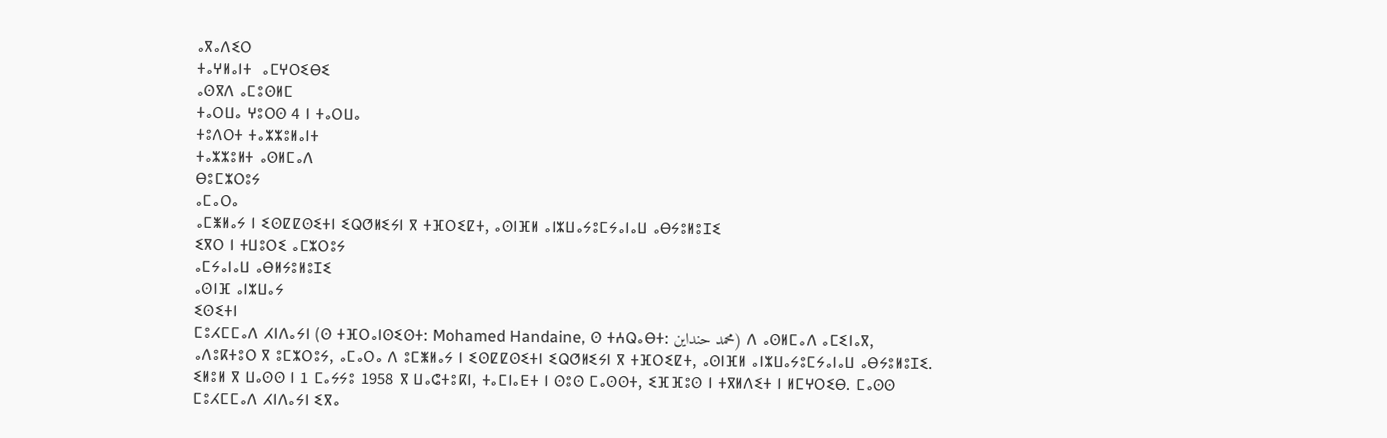ⴰⴳⴰⴷⵉⵔ
ⵜⴰⵖⵍⴰⵏⵜ  ⴰⵎⵖⵔⵉⴱⵉ
ⴰⵙⴳⴷ ⴰⵎⵓⵙⵍⵎ
ⵜⴰⵔⵡⴰ ⵖⵓⵔⵙ 4 ⵏ ⵜⴰⵔⵡⴰ
ⵜⵓⴷⵔⵜ ⵜⴰⵣⵣⵓⵍⴰⵏⵜ
ⵜⴰⵣⵣⵓⵍⵜ ⴰⵙⵍⵎⴰⴷ
ⴱⵓⵎⵣⵔⵓⵢ
ⴰⵎⴰⵔⴰ
ⴰⵎⵥⵍⴰⵢ ⵏ ⵉⵙⵇⵇⵙⵉⵜⵏ ⵉⵕⵚⵍⵉⵢⵏ ⴳ ⵜⴼⵔⵉⵇⵜ, ⴰⵙⵏⴼⵍ ⴰⵏⵣⵡⴰⵢⵓⵎⵢⴰⵏⴰⵡ ⴰⴱⵢⵓⵍⵓⵊⵉ
ⵉⴳⵔ ⵏ ⵜⵡⵓⵔⵉ ⴰⵎⵣⵔⵓⵢ
ⴰⵎⵢⴰⵏⴰⵡ ⴰⴱⵍⵢⵓⵍⵓⵊⵉ
ⴰⵙⵏⴼ ⴰⵏⵣⵡⴰⵢ
ⵉⵙⵉⵜⵏ
ⵎⵓⵃⵎⵎⴰⴷ ⵃⵏⴷⴰⵢⵏ (ⵙ ⵜⴼⵔⴰⵏⵙⵉⵙⵜ: Mohamed Handaine, ⵙ ⵜⵄⵕⴰⴱⵜ: محمد حنداين) ⴷ ⴰⵙⵍⵎⴰⴷ ⴰⵎⵉⵏⴰⴳ, ⴰⴷⵓⴽⵜⵓⵔ ⴳ ⵓⵎⵣⵔⵓⵢ, ⴰⵎⴰⵔⴰ ⴷ ⵓⵎⵥⵍⴰⵢ ⵏ ⵉⵙⵇⵇⵙⵉⵜⵏ ⵉⵕⵚⵍⵉⵢⵏ ⴳ ⵜⴼⵔⵉⵇⵜ, ⴰⵙⵏⴼⵍ ⴰⵏⵣⵡⴰⵢⵓⵎⵢⴰⵏⴰⵡ ⴰⴱⵢⵓⵍⵓⵊⵉ. ⵉⵍⵓⵍ ⴳ ⵡⴰⵙⵙ ⵏ 1 ⵎⴰⵢⵢⵓ 1958 ⴳ ⵡⴰⵛⵜⵓⴽⵏ, ⵜⴰⵎⵏⴰⴹⵜ ⵏ ⵙⵓⵙ ⵎⴰⵙⵙⵜ, ⵉⴼⴼⵓⵙ ⵏ ⵜⴳⵍⴷⵉⵜ ⵏ ⵍⵎⵖⵔⵉⴱ. ⵎⴰⵙⵙ ⵎⵓⵃⵎⵎⴰⴷ ⵃⵏⴷⴰⵢⵏ ⵉⴳⴰ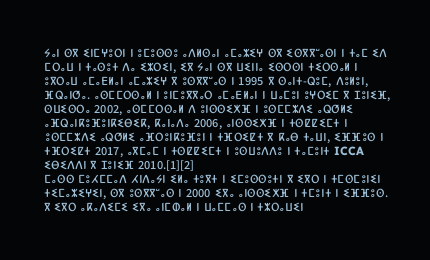ⵢⴰⵏ ⵙⴳ ⵉⵏⵎⵖⵓⵔⵏ ⵏ ⵓⵎⵓⵙⵙⵓ ⴰⴷⵍⵙⴰⵏ ⴰⵎⴰⵣⵉⵖ ⵙⴳ ⵉⵙⴳⴳⵯⴰⵙⵏ ⵏ ⵜⴰⵎ ⵉⴷ ⵎⵔⴰⵡ ⵏ ⵜⴰⵙⵓⵜ ⴷⴰ ⵉⵣⵔⵉⵏ, ⵉⴳ ⵢⴰⵏ ⵙⴳ ⵡⵉⵏⵏⴰ ⵉⵙⵔⵙⵏ ⵜⵉⵔⵙⴰⵍ ⵏ ⵓⴳⵔⴰⵡ ⴰⵎⴰⴹⵍⴰⵏ ⴰⵎⴰⵣⵉⵖ ⴳ ⵓⵙⴳⴳⵯⴰⵙ ⵏ 1995 ⴳ ⵙⴰⵏⵜ-ⵕⵓⵎ, ⴷⵓⵍⵓⵏ, ⴼⵕⴰⵏⵚⴰ. ⴰⵙⵎⵎⵔⵙⴰⵍ ⵏ ⵓⵏⵎⵓⴳⴳⴰⵔ ⴰⵎⴰⴹⵍⴰⵏ ⵏ ⵡⴰⵎⵓⵏ ⵓⵖⵔⵉⵎ ⴳ ⵊⵓⵏⵉⴼ, ⵙⵡⵉⵙⵔⴰ 2002, ⴰⵙⵎⵎⵔⵙⴰⵍ ⴷ ⵓⵏⵙⵙⵉⵅⴼ ⵏ ⵓⵙⵎⵎⵣⴷⵉ ⴰⵕⵚⵍⵉ ⴰⴼⵕⴰⵏⴽⵓⴼⵓⵏⴽⵉⴱⵉⴽ, ⴽⴰⵏⴰⴷⴰ 2006, ⴰⵏⵙⵙⵉⵅⴼ ⵏ ⵜⵙⵇⵇⵉⵎⵜ ⵏ ⵓⵙⵎⵎⵣⴷⵉ ⴰⵕⵚⵍⵉ ⴰⴼⵔⵓⵏⴽⵓⴼⵓⵏ ⵏ ⵜⴼⵔⵉⵇⵜ ⴳ ⴽⴰⴱ ⵜⴰⵡⵏ, ⵉⴼⴼⵓⵙ ⵏ ⵜⴼⵔⵉⵇⵜ 2017, ⴰⴳⵎⴰⵎ ⵏ ⵜⵙⵇⵇⵉⵎⵜ ⵏ ⵓⵙⵡⵓⴷⴷⵓ ⵏ ⵜⴰⵎⵓⵏⵜ ICCA ⵉⴱⵉⴷⴷⵏ ⴳ ⵊⵓⵏⵉⴼ 2010.[1][2]
ⵎⴰⵙⵙ ⵎⵓⵃⵎⵎⴰⴷ ⵃⵏⴷⴰⵢⵏ ⵉⵍⴰ ⵜⵓⴳⵜ ⵏ ⵉⵎⵓⵙⵙⵓⵜⵏ ⴳ ⵉⴳⵔ ⵏ ⵜⵎⵙⵎⵓⵏⵉⵏ ⵜⵉⵎⴰⵣⵉⵖⵉⵏ, ⵙⴳ ⵓⵙⴳⴳⵯⴰⵙ ⵏ 2000 ⵉⴳⴰ ⴰⵏⵙⵙⵉⵅⴼ ⵏ ⵜⵎⵓⵏⵜ ⵏ ⵉⴼⴼⵓⵙ. ⴳ ⵉⴳⵔ ⴰⴽⴰⴷⵉⵎⵉ ⵉⴳⴰ ⴰⵏⵎⵀⴰⵍ ⵏ ⵡⴰⵎⵎⴰⵙ ⵏ ⵜⵣⵔⴰⵡⵉⵏ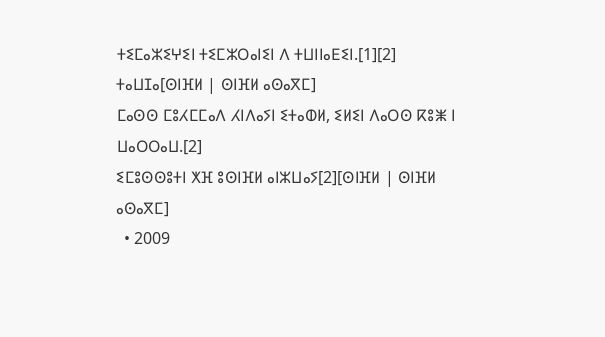ⵜⵉⵎⴰⵣⵉⵖⵉⵏ ⵜⵉⵎⵣⵔⴰⵏⵉⵏ ⴷ ⵜⵡⵏⵏⴰⴹⵉⵏ.[1][2]
ⵜⴰⵡⵊⴰ[ⵙⵏⴼⵍ | ⵙⵏⴼⵍ ⴰⵙⴰⴳⵎ]
ⵎⴰⵙⵙ ⵎⵓⵃⵎⵎⴰⴷ ⵃⵏⴷⴰⵢⵏ ⵉⵜⴰⵀⵍ, ⵉⵍⵉⵏ ⴷⴰⵔⵙ ⴽⵓⵥ ⵏ ⵡⴰⵔⵔⴰⵡ.[2]
ⵉⵎⵓⵙⵙⵓⵜⵏ ⵅⴼ ⵓⵙⵏⴼⵍ ⴰⵏⵣⵡⴰⵢ[2][ⵙⵏⴼⵍ | ⵙⵏⴼⵍ ⴰⵙⴰⴳⵎ]
  • 2009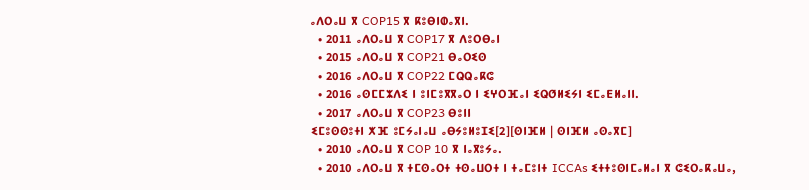ⴰⴷⵔⴰⵡ ⴳ COP15 ⴳ ⴽⵓⴱⵏⵀⴰⴳⵏ.
  • 2011 ⴰⴷⵔⴰⵡ ⴳ COP17 ⴳ ⴷⵓⵔⴱⴰⵏ
  • 2015 ⴰⴷⵔⴰⵡ ⴳ COP21 ⴱⴰⵔⵉⵙ
  • 2016 ⴰⴷⵔⴰⵡ ⴳ COP22 ⵎⵕⵕⴰⴽⵛ
  • 2016 ⴰⵙⵎⵎⵣⴷⵉ ⵏ ⵓⵏⵎⵓⴳⴳⴰⵔ ⵏ ⵉⵖⵔⴼⴰⵏ ⵉⵕⵚⵍⵉⵢⵏ ⵉⵎⴰⴹⵍⴰⵏⵏ.
  • 2017 ⴰⴷⵔⴰⵡ ⴳ COP23 ⴱⵓⵏⵏ
ⵉⵎⵓⵙⵙⵓⵜⵏ ⵅⴼ ⵓⵎⵢⴰⵏⴰⵡ ⴰⴱⵢⵓⵍⵓⵊⵉ[2][ⵙⵏⴼⵍ | ⵙⵏⴼⵍ ⴰⵙⴰⴳⵎ]
  • 2010 ⴰⴷⵔⴰⵡ ⴳ COP 10 ⴳ ⵏⴰⴳⵓⵢⴰ.
  • 2010 ⴰⴷⵔⴰⵡ ⴳ ⵜⵎⵙⴰⵔⵜ ⵜⵙⴰⵡⵔⵜ ⵏ ⵜⴰⵎⵓⵏⵜ ICCAs ⵉⵜⵜⵓⵙⵏⵎⴰⵍⴰⵏ ⴳ ⵛⵉⵔⴰⴽⴰⵡⴰ,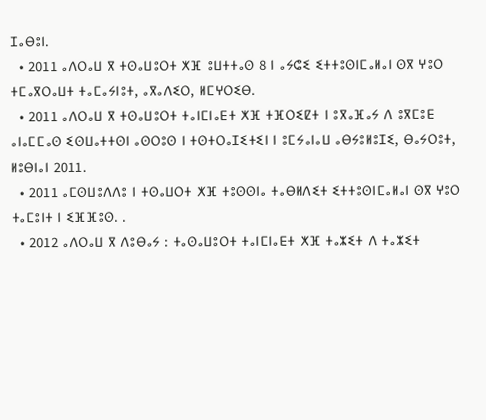ⵊⴰⴱⵓⵏ.
  • 2011 ⴰⴷⵔⴰⵡ ⴳ ⵜⵙⴰⵡⵓⵔⵜ ⵅⴼ ⵓⵡⵜⵜⴰⵙ 8 ⵏ ⴰⵢⵛⵉ ⵉⵜⵜⵓⵙⵏⵎⴰⵍⴰⵏ ⵙⴳ ⵖⵓⵔ ⵜⵎⴰⴳⵔⴰⵡⵜ ⵜⴰⵎⴰⵢⵏⵓⵜ, ⴰⴳⴰⴷⵉⵔ, ⵍⵎⵖⵔⵉⴱ.
  • 2011 ⴰⴷⵔⴰⵡ ⴳ ⵜⵙⴰⵡⵓⵔⵜ ⵜⴰⵏⵎⵏⴰⴹⵜ ⵅⴼ ⵜⴼⵔⵉⵇⵜ ⵏ ⵓⴳⴰⴼⴰⵢ ⴷ ⵓⴳⵎⵓⴹ ⴰⵏⴰⵎⵎⴰⵙ ⵉⵙⵡⴰⵜⵜⵙⵏ ⴰⵙⵔⵓⵙ ⵏ ⵜⵙⵜⵔⴰⵊⵉⵜⵉⵏ ⵏ ⵓⵎⵢⴰⵏⴰⵡ ⴰⴱⵢⵓⵍⵓⵊⵉ, ⴱⴰⵢⵔⵓⵜ, ⵍⵓⴱⵏⴰⵏ 2011.
  • 2011 ⴰⵎⵙⵡⵓⴷⴷⵓ ⵏ ⵜⵙⴰⵡⵔⵜ ⵅⴼ ⵜⵓⵙⵙⵏⴰ ⵜⴰⴱⵍⴷⵉⵜ ⵉⵜⵜⵓⵙⵏⵎⴰⵍⴰⵏ ⵙⴳ ⵖⵓⵔ ⵜⴰⵎⵓⵏⵜ ⵏ ⵉⴼⴼⵓⵙ. .
  • 2012 ⴰⴷⵔⴰⵡ ⴳ ⴷⵓⴱⴰⵢ : ⵜⴰⵙⴰⵡⵓⵔⵜ ⵜⴰⵏⵎⵏⴰⴹⵜ ⵅⴼ ⵜⴰⵣⵉⵜ ⴷ ⵜⴰⵣⵉⵜ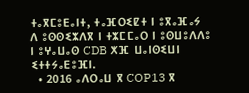ⵜⴰⴳⵎⵓⴹⴰⵏⵜ, ⵜⴰⴼⵔⵉⵇⵜ ⵏ ⵓⴳⴰⴼⴰⵢ ⴷ ⵓⵙⵙⵉⵣⴷⴳ ⵏ ⵜⵣⵎⵎⴰⵔ ⵏ ⵓⵙⵡⵓⴷⴷⵓ ⵏ ⵓⵖⴰⵡⴰⵙ CDB ⵅⴼ ⵡⴰⵏⵙⵉⵡⵏ ⵉⵜⵜⵢⴰⴹⵓⴼⵏ.
  • 2016 ⴰⴷⵔⴰⵡ ⴳ COP13 ⴳ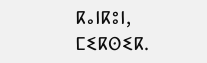ⴽⴰⵏⴽⵓⵏ, ⵎⵉⴽⵙⵉⴽ.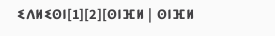ⵉⴷⵍⵉⵙⵏ[1][2][ⵙⵏⴼⵍ | ⵙⵏⴼⵍ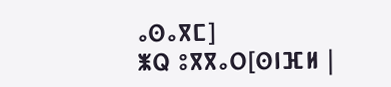ⴰⵙⴰⴳⵎ]
ⵥⵕ ⵓⴳⴳⴰⵔ[ⵙⵏⴼⵍ |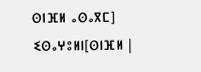ⵙⵏⴼⵍ ⴰⵙⴰⴳⵎ]
ⵉⵙⴰⵖⵓⵍⵏ[ⵙⵏⴼⵍ |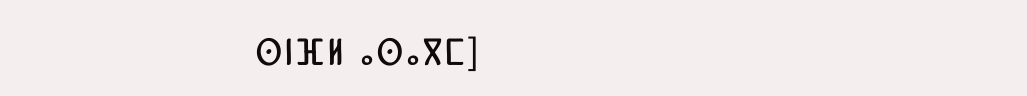ⵙⵏⴼⵍ ⴰⵙⴰⴳⵎ]